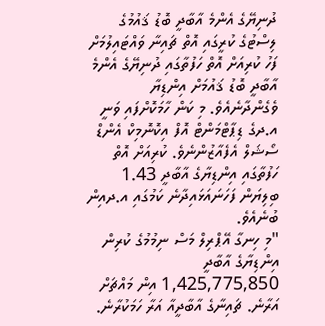ދުނިޔޭގެ އެންމެ އާބާދީ ބޮޑު ޤައުމުގެ ލިސްޓުގެ ކުރީގައި އޮތް ޗައިނާ ވައްޓައިލުމަށް ފަހު ކުރިއަށް އޮތް ހަފުތާގައި ދުނިޔޭގެ އެންމެ އާބާދީ ބޮޑު ޤައުމަށް އިންޑިޔާ ވެގެންދާނެއެވެ. މި ކަން ހާމަކޮށްފައި ވަނީ އ.ދގެ ޑިޕާޓްމަންޓް އޮފް އިކޮނޮމިކް އެންޑް ސޯޝަލް އެފެއާޒުންނެވެ. ކުރިއަށް އޮތް ހަފުތާގައި އިންޑިޔާގެ އާބާދީ 1.43 ބިލިޔަން ފަހަނައަޅައިދާނެ ކަމުގައި އ.ދއިން ބުނެއެވެ.
"މި ހިނގާ އޭޕްރިލް މަސް ނިމުމުގެ ކުރިން އިންޑިޔާގެ އާބާދީ 1,425,775,850 އިން މައްޗަށް އަރާނެ. ޗައިނާގެ އާބާދީއާ އަރާ ހަމަކުރާނެ.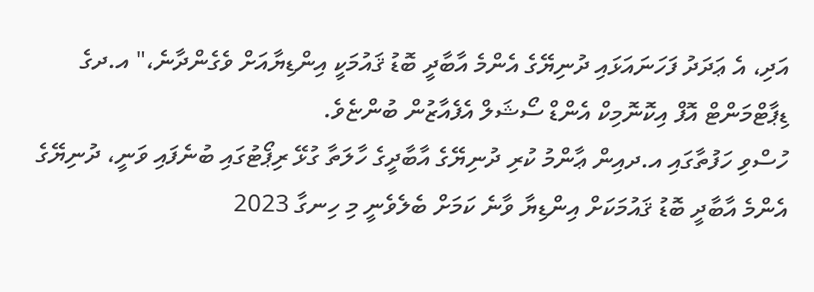އަދި، އެ ޢަދަދު ފަހަނައަޅައި ދުނިޔޭގެ އެންމެ އާބާދީ ބޮޑު ޤައުމަކީ އިންޑިޔާއަށް ވެގެންދާނެ،" އ.ދގެ ޑިޕާޓްމަންޓް އޮފް އިކޮނޮމިކް އެންޑް ސޯޝަލް އެފެއާޒުން ބުންޏެވެ.
ހުސްވި ހަފުތާގައި އ.ދއިން ޢާންމު ކުރި ދުނިޔޭގެ އާބާދީގެ ހާލަތާ ގުޅޭ ރިޕޯޓުގައި ބުނެފައި ވަނީ، ދުނިޔޭގެ އެންމެ އާބާދީ ބޮޑު ޤައުމަކަށް އިންޑިޔާ ވާނެ ކަމަށް ބެލެވެނީ މި ހިނގާ 2023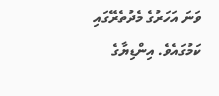ވަނަ އަހަރުގެ މެދުތެރޭގައި ކަމުގައެވެ. އިންޑިޔާގެ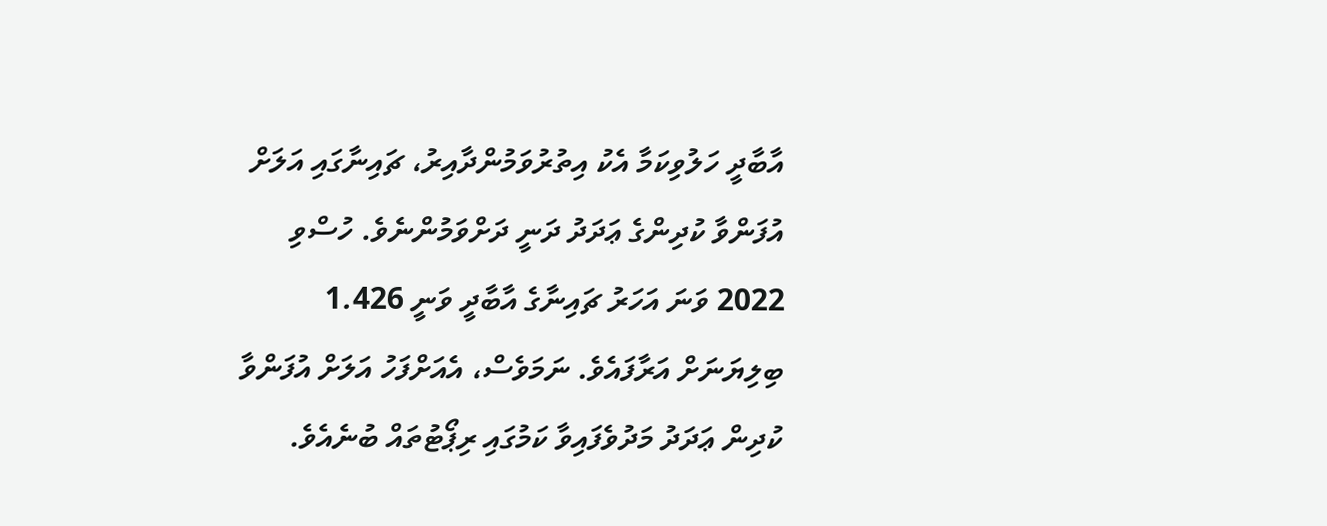އާބާދީ ހަލުވިކަމާ އެކު އިތުރުވަމުންދާއިރު، ޗައިނާގައި އަލަށް އުފަންވާ ކުދިންގެ ޢަދަދު ދަނީ ދަށްވަމުންނެވެ. ހުސްވި 2022 ވަނަ އަހަރު ޗައިނާގެ އާބާދީ ވަނީ 1.426 ބިލިޔަނަށް އަރާފައެވެ. ނަމަވެސް، އެއަށްފަހު އަލަށް އުފަންވާ ކުދިން ޢަދަދު މަދުވެފައިވާ ކަމުގައި ރިޕޯޓުތައް ބުނެއެވެ.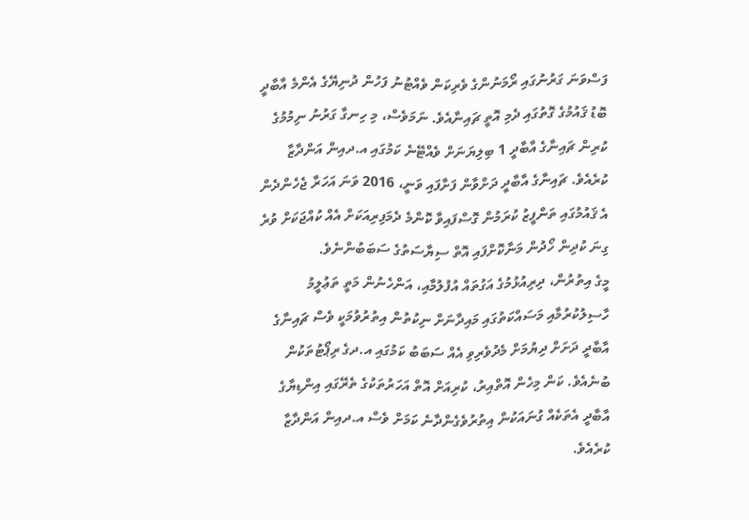ފަސްވަނަ ގަރުނުގައި ރޯމަނުންގެ ވެރިކަން ވެއްޓުނު ފަހުން ދުނިޔޭގެ އެންމެ އާބާދީ ބޮޑު ޤައުމުގެ ގޮތުގައި ދެމި އޮތީ ޗައިނާއެވެ. ނަމަވެސް، މި ހިނގާ ގަރުނު ނިމުމުގެ ކުރިން ޗައިނާގެ އާބާދީ 1 ބިލިޔަނަށް ވެއްޓޭނެ ކަމުގައި އ.ދއިން އަންދާޒާ ކުރެއެވެ. ޗައިނާގެ އާބާދީ ދަށްވާން ފަށާފައި ވަނީ، 2016 ވަނަ އަހަރާ ޖެހެންދެން އެ ޤައުމުގައި ތަންފީޒު ކުރަމުން ގޮސްފައިވާ ކޮންމެ ދެމަފިރިއަކަށް އެއް ކުއްޖަކަށް ވުރެ ގިނަ ކުދިން ހޯދުން މަނާކޮށްފައި އޮތް ސިޔާސަތުގެ ސަބަބުންނެވެ.
މީގެ އިތުރުން، ދިރިއުޅުމުގެ އަގުތައް އުފުލުމާއި، އަންހެނުން މަތީ ތަޢުލީމު ހާސިލުކުރުމާއި މަސައްކަތުގައި މައިދާނަށް ނިކުތުން އިތުރުވުމަކީ ވެސް ޗައިނާގެ އާބާދީ ދަށަށް ދިޔުމަށް މެދުވެރިވި އެއް ސަބަބު ކަމުގައި އ.ދގެ ރިޕޯޓުތަކުން ބުނެއެވެ. ކަން މިހެން އޮތްއިރު، ކުރިއަށް އޮތް އަހަރުތަކުގެ ތެރޭގައި އިންޑިޔާގެ އާބާދީ އެތަކެއް ގުނައަކުން އިތުރުވެގެންދާނެ ކަމަށް ވެސް އ.ދއިން އަންދާޒާ ކުރެއެވެ.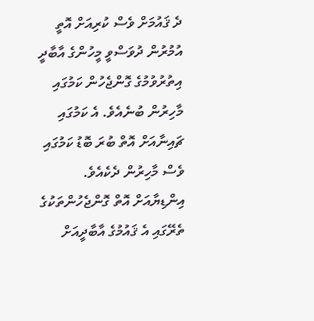ދެ ޤައުމަށް ވެސް ކުރިއަށް އޮތީ އުމުރުން ދުވަސްވީ މީހުންގެ އާބާދީ އިތުރުވުމުގެ ގޮންޖެހުން ކަމުގައި މާހިރުން ބުނެއެވެ. އެ ކަމުގައި ޗައިނާއަށް އޮތް ބުރަ ބޮޑު ކަމުގައި ވެސް މާހިރުން ދެކެއެވެ. އިންޑިޔާއަށް އޮތް ގޮންޖެހުންތަކުގެ ތެރޭގައި އެ ޤައުމުގެ އާބާދީއަށް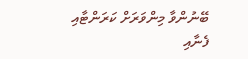ބޭނުންވާ މިންވަރަށް ކަރަންޓާއި ފެނާއި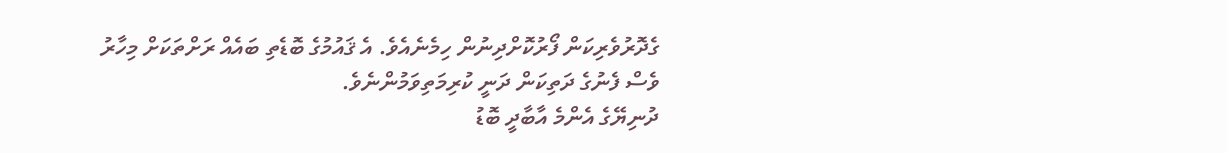ގެދޮރުވެރިކަން ފޯރުކޮށްދިނުން ހިމެނެއެވެ. އެ ޤައުމުގެ ބޮޑެތި ބައެއް ރަށްތަކަށް މިހާރު ވެސް ފެނުގެ ދަތިކަން ދަނީ ކުރިމަތިވަމުންނެވެ.
ދުނިޔޭގެ އެންމެ އާބާދީ ބޮޑު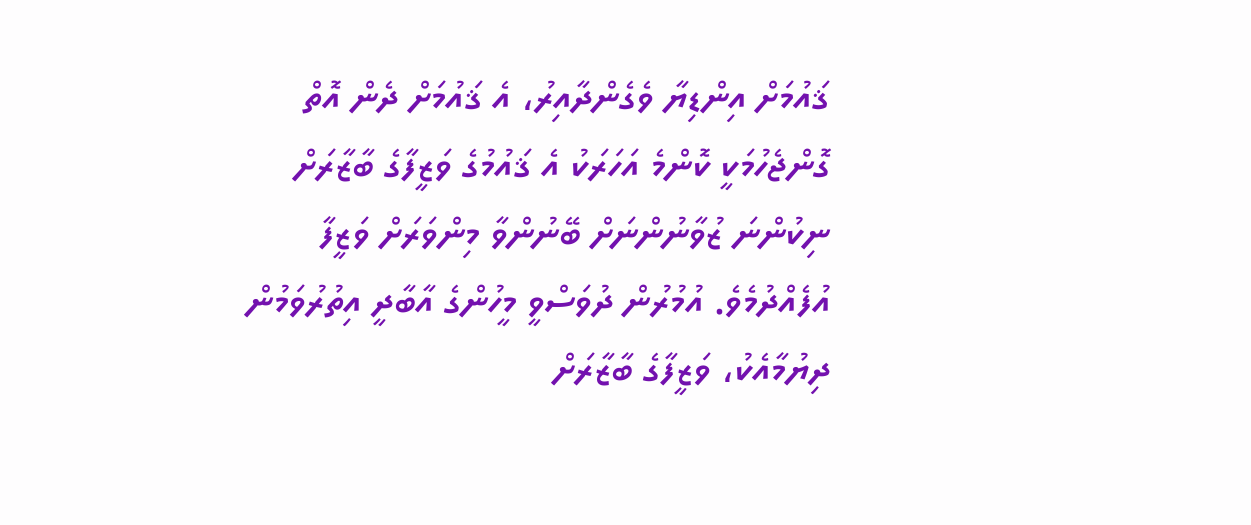ޤައުމަށް އިންޑިޔާ ވެގެންދާއިރު، އެ ޤައުމަށް ދެން އޮތް ގޮންޖެހުމަކީ ކޮންމެ އަހަރަކު އެ ޤައުމުގެ ވަޒީފާގެ ބާޒާރަށް ނިކުންނަ ޒުވާނުންނަށް ބޭނުންވާ މިންވަރަށް ވަޒީފާ އުފެއްދުމެވެ. އުމުރުން ދުވަސްވީ މީހުންގެ އާބާދީ އިތުރުވަމުން ދިޔުމާއެކު، ވަޒީފާގެ ބާޒާރަށް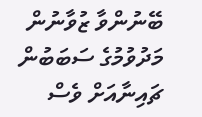ބޭނުންވާ ޒުވާނުން މަދުވުމުގެ ސަބަބުން ޗައިނާއަށް ވެސް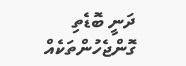ދަނީ ބޮޑެތި ގޮންޖެހުންތަކެއް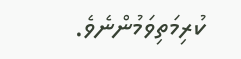ކުރިމަތިވަމުންނެވެ.